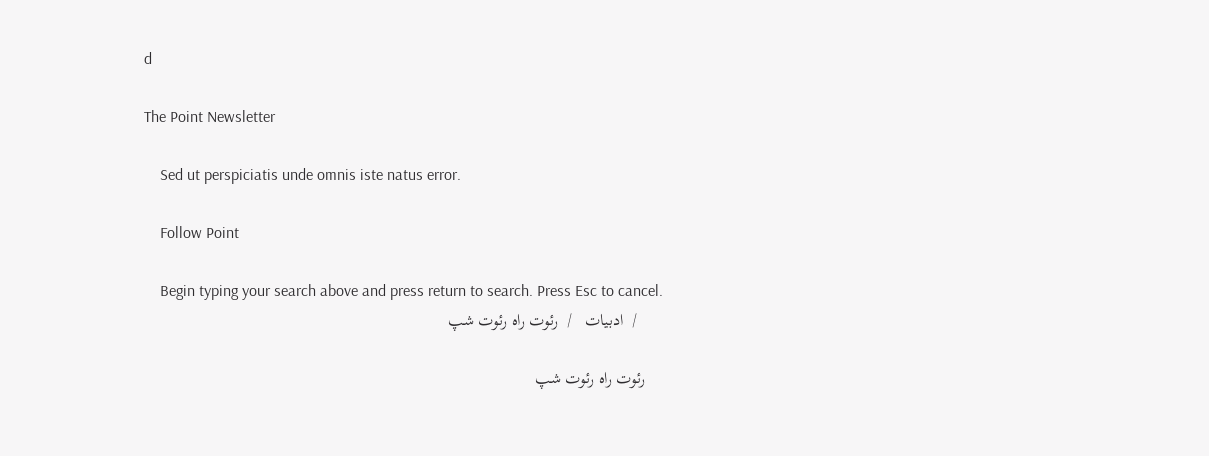d

The Point Newsletter

    Sed ut perspiciatis unde omnis iste natus error.

    Follow Point

    Begin typing your search above and press return to search. Press Esc to cancel.
      /  ادبیات   /  رئوت راه رئوت شپ

    رئوت راه رئوت شپ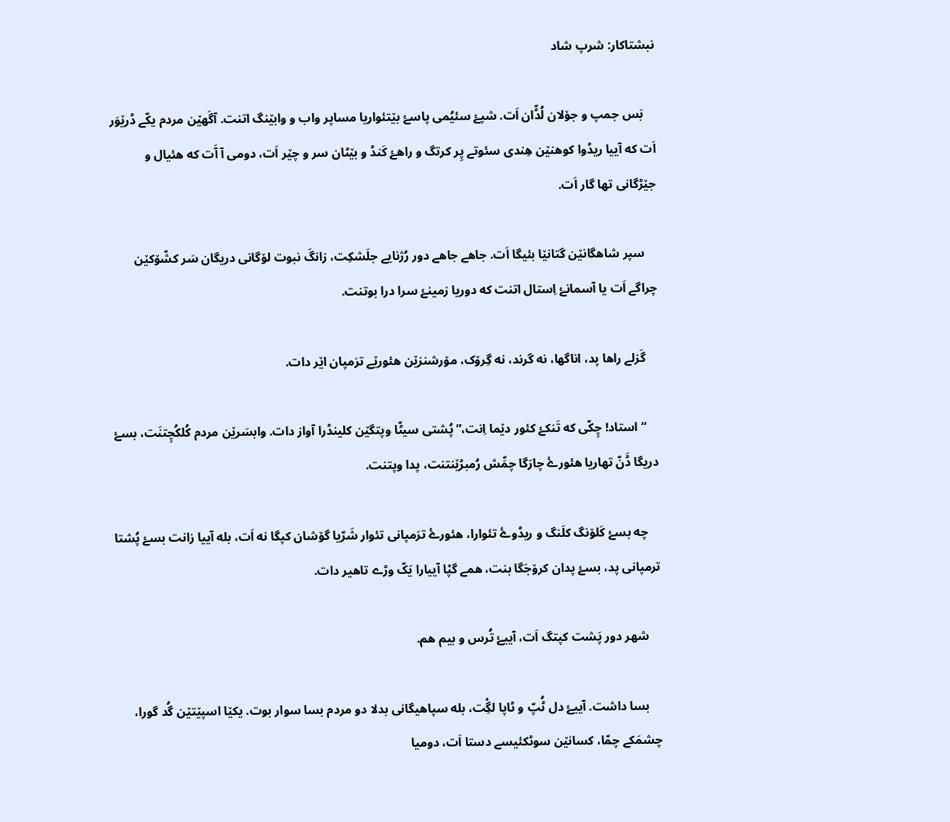نبشتاکار: شرپ شاد

    بَس جمپ و جۆلان لُڈّان اَت. شپۓ سئیُمی پاسۓ بێتئواریا مساپر واب و وابێنگ اتنت. آگَهێن مردم یکّے ڈرێوَر اَت که آییا ریڈوا کوهنێن هِندی سئوتے پِر کرتگ و راهۓ کَنڈ و بێٹان سر و چێر اَت، دومی آ آَت که هئیال و جێڑگانی تها گار اَت.

    سپر شاهگانێن گتانێا بئیگا اَت. جاهے جاهے دور رُژنایے جلَشکِت، زانگَ نبوت لۆگانی دریگان سَر کشّۆکێن چراگے اَت یا آسمانۓ اِستال اتنت که دوریا زمینۓ سرا درا بوتنت.

    گَزلے راها پد، اناگها، نه گرند، نه گِرۆک، مۆرشنزێن هئورێے ترَمپان اێر دات.

    “استاد! چِکّی که تَنکۓ کئور دێما اِنت،” پُشتی سیٹّا وپتگێن کلینڈرا آواز دات. وابسَرێن مردم کُلکُچِتنَت، بسۓ دریگا ڈَنّ تهاریا هئورۓ چارَگا چمِّش رُمبڑێنتنت، پدا وپتنت.

    چه بسۓ کَلۆنگ کلَنگ و ریڈوۓ تئوارا، هئورۓ ترَمپانی تئوار شَرّیا گۆشان کپگا نه اَت، بله آییا زانت بسۓ پُشتا ترمپانی پد، بسۓ پدان کرۆجَگا بنت، همے گپْا آییارا یَکّ وڑے تاهیر دات.

    شهر دور پَشت کپتگ اَت، آییۓ تُرس و بیم هم.

    بسا داشت. آییۓ دل ٹُپّ و ٹاپا لگِْت، بله سپاهیگانی بدلا دو مردم بسا سوار بوت. یکێا اسپێتێن گُد گورا، چشمَکے چمّا، کسانێن سوٹکئیسے دستا اَت، دومیا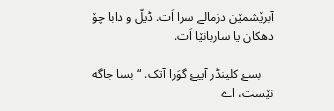آبرێشمێن دزمالے سرا اَت. ڈیلّ و دابا چۆ دهکان یا ساربانێا اَت.

    بسۓ کلینڈر آییۓ گوَرا آتک. “بسا جاگه نێست، اے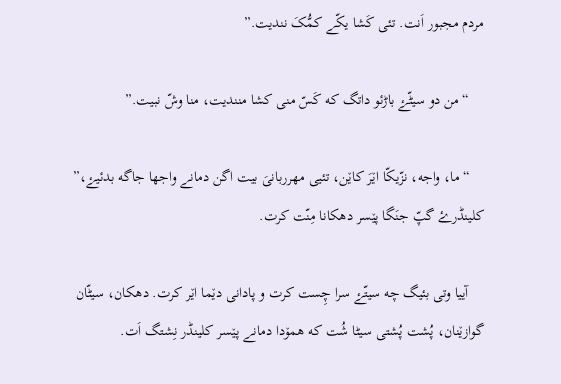مردم مجبور اَنت. تئی کَشا یکّے کمُّکَ نندیت.”

    “من دو سیٹّۓ باڑئو داتگ که کَسّ منی کشا منندیت، منا وشّ نبیت.”

    “ما، واجه، نزّیکّا اێرَ کاێن، تئیی مهرربانیَ بیت اگن دمانے واجها جاگه بدئیۓ،” کلینڈرۓ گپّ جنَگا پێسر دهکانا مِنّت کرت.

    آییا وتی بئیگ چه سیتّۓ سرا چِست کرت و پادانی دێما اێر کرت. دهکان، سیٹّان گوازێنان، پُشت پُشتی سیٹا شُت که همۆدا دمانے پێسر کلینڈر نِشتگ اَت.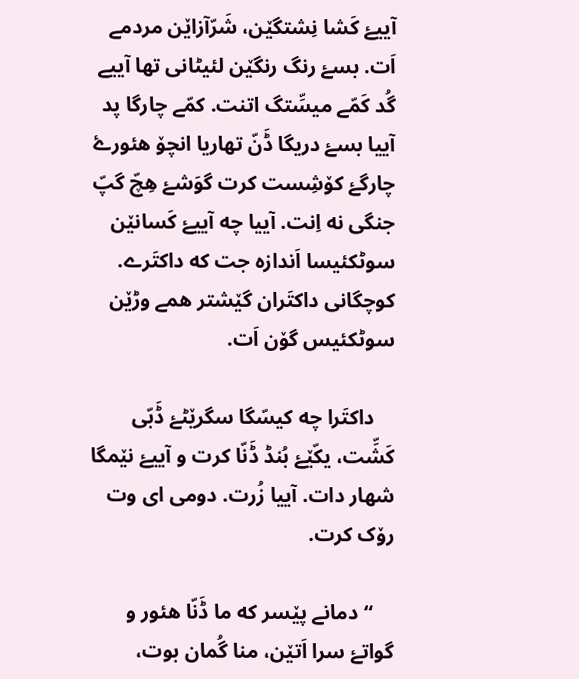آییۓ کَشا نِشتگێن، شَرّآزاێن مردمے اَت. بسۓ رنگ رنگێن لئیٹانی تها آییے گُد کَمّے میسِّتگ اتنت. کمّے چارگا پد آییا بسۓ دریگا ڈَنّ تهاریا انچۆ هئورۓ چارگۓ کۆشِست کرت گوَشۓ هِچّ گپّ جنگی نه اِنت. آییا چه آییۓ کَسانێن سوٹکئیسا اَندازه جت که داکتَرے. کوچگانی داکتَران گێشتر همے وڑێن سوٹکئیس گۆن اَت.

    داکتَرا چه کیسّگا سگرێٹۓ ڈَبّی کَشِّت، یکّێۓ بُنڈ ڈَنّا کرت و آییۓ نێمگا شهار دات. آییا زُرت. دومی ای وت رۆک کرت.

    “دمانے پێسر که ما ڈَنّا هئور و گواتۓ سرا اَتێن، منا گُمان بوت،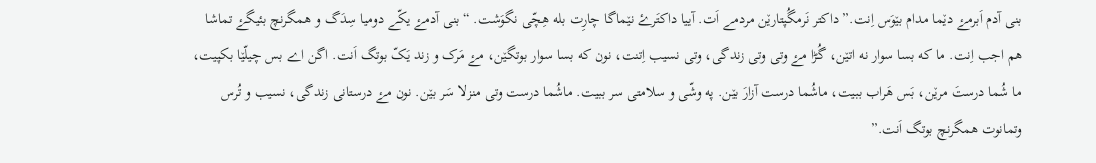بنی آدم اَبرمۓ دێما مدام بێوَس اِنت.” داکتر نَرمگُپتارێن مردمے اَت. آییا داکتَرۓ نێماگا چارِت بله هِچّی نگوَشت. “بنی آدمۓ یکّے دومیا سِدَگ و همگرنچ بئیگۓ تماشا هم اجب اِنت. ما که بسا سوار نه اتێن، گُڑا مۓ وتی وتی زندگی، وتی نسیب اِتنت، نون که بسا سوار بوتگێن، مۓ مَرک و زند یَکّ بوتگ اَنت. اگن اے بس چیلّێا بکپیت، ما شُما درستَ مرێن، بَس هَراب ببیت، ماشُما درست آزارَ بێن. په وشّی و سلامتی سر ببیت. ماشُما درست وتی منزلا سَر بێن. نون مۓ درستانی زندگی، نسیب و تُرس وتمانوت همگرنچ بوتگ اَنت.”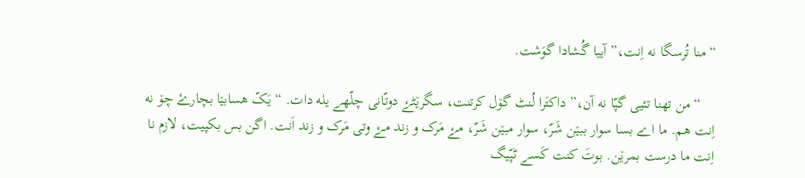“منا تُرسگا نه اِنت،” آییا گُشادا گوَشت.

    “من تهنا تئیی گپّا نه آن،” داکتَرا لُنٹ گۆل کرتنت، سگرێٹۓ دوتّانی چلّهے یله دات. “یَکّ هسابێا بچارۓ چۆ نه اِنت هم. ما اے بسا سوار ببێن شَرّ، سوار مبێن شَرّ، مۓ مَرک و زند مۓ وتی مَرک و زند اَنت. اگن بس بکپیت، لازم نا اِنت ما درست بمرێن. بوتَ کنت کَسے ٹپّیگ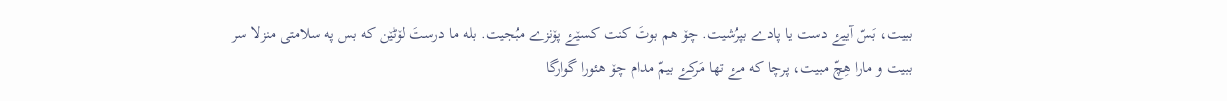ببیت، بَسّ آییۓ دست یا پادے بپرُشیت. چۆ هم بوتَ کنت کسێۓ پۆنزے مبُجیت. بله ما درستَ لۆٹێن که بس په سلامتی منزلا سر ببیت و مارا هِچّ مبیت، پرچا که مۓ تها مَرکۓ بیمّ مدام چۆ هئورا گوارگا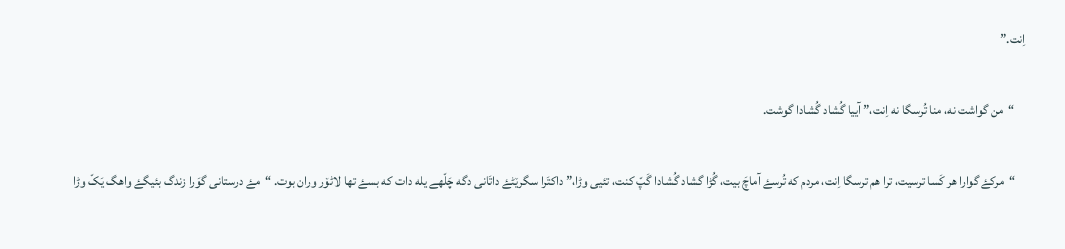اِنت.”

    “من گواشت نه، منا تُرسگا نه اِنت،” آییا گُشاد گُشادا گوشت.

    “مرکۓ گوارا هر کَسا ترسیت، ترا هم ترسگا اِنت، مردم که تُرسۓ آماچَ بیت، گُڑا گشاد گُشادا گَپّ کنت، تئیی وڑا،” داکتَرا سگرێٹۓ داتَانی دگه چَلّهے یله دات که بسۓ تها لاٹۆر وران بوت. “مۓ درستانی گوَرا زندگ بئیگۓ واهگ یَکّ وڑا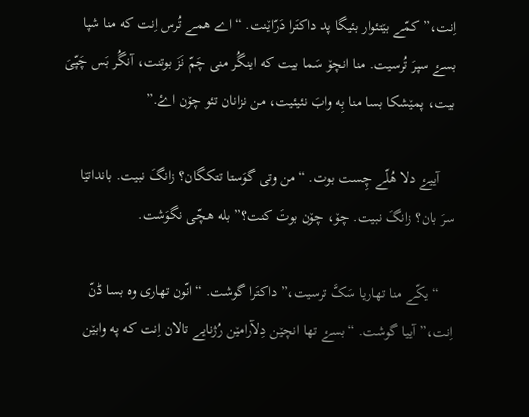اِنت،” کمّے بێتئوار بئیگا پد داکتَرا دَرّاێنت. “اے همے تُرس اِنت که منا شپا بسۓ سپرَ تُرسیت. منا انچۆ سَما بیت که اینگُر منی چَمّ نَزَ بوتنت، آنگُر بَس چَپّیَ بیت، پمێشکا بسا منا بِه وابَ نئیئیت، من نزانان تئو چۆن اۓ.”

    آییۓ دلا هُلّے چِست بوت. “من وتی گوَستا تتکگان؟ زانگَ نبیت. بانداتێا سرَ بان؟ زانگَ نبیت. چۆ، چۆن بوتَ کنت؟” بله هچّی نگوَشت.

    “یکّے منا تهاریا سَکَّ ترسیت،” داکتَرا گوشت. “انّون تهاری وه بسا ڈنّ اِنت،” آییا گوشت. “بسۓ تها انچێن دِلآرامێن رُژنایے تالان اِنت که په وابێن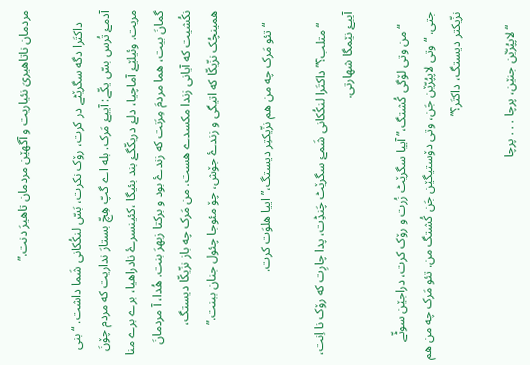مردمان ناتاهیریَ نئیاریت و آگهێن مردمان تاهیرَ دنت.”

    داکتَرا دگه سگرێٹے در کرت، رۆک نکرت، بَسّ لنکُکانی شَما داشت. “بنی آدمۓ تُرس بسّ یکّے: آییۓ مَرک. بله اے گپّ هِچّ بستارَ نداریت که مردم چۆنَ مریت. وئیلێۓ آماچیا، دلۓ دریکّگۓ بند بئیگا ،کئینسرۓ نادراهیا، برے برے منا گمانَ بیت، هما مردمَ مِرَنت که زندۓ بود و برکتا زبهرَ بنت. هُدا، آ مردمانَ نکُشیت که آیانی زندا مکسدے هست. من مَرک چه باز نزّیکّا دیستگ، همینچُک نزّیکّا که اتیگی و زندۓ جۆش، چۆ مئوجا چئول جنان ببنت.”

    “تئو مَرک چه من هم نزّیکتِر دیستگ،” اییا هلوَت کرت.

    “متلب؟” داکتَرا لنکُکانی شَمۓ سگرێٹ چَنڈِت، پدا چارِت که رۆک نا اِنت، آییۓ نێمگا شهارتی.

    “من وتی لۆگی کُشتگ،” آییا سگرێٹ زُرت و رۆک کرت، دراجێن سوٹّے جتی. “وتی لاپپُرّێن جَن، وتی دۆستیگێن جَن کُشتگ من. تئو مَرک چه من هم نزّیکتر دیستگ، داکتَر؟”

    “لاپپُرّێن جنێن، پرچا . . . پرچا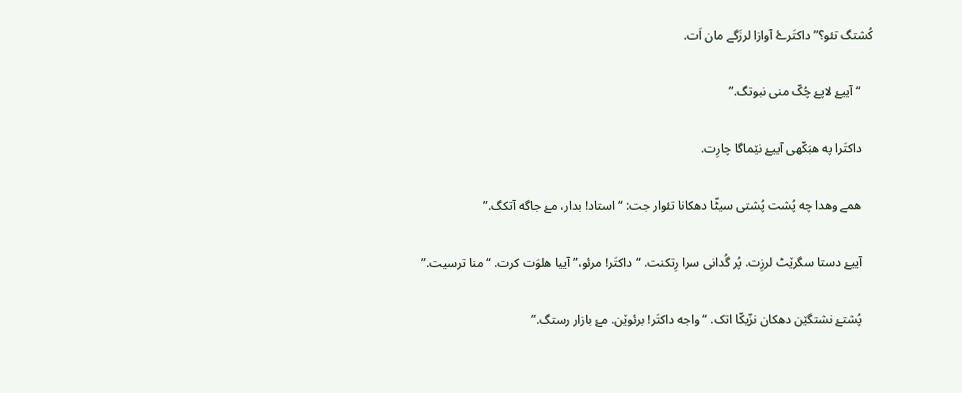کُشتگ تئو؟” داکتَرۓ آوازا لرزَگے مان اَت.

    “آییۓ لاپۓ چُکّ منی نبوتگ.”

    داکتَرا په هبَکّهی آییۓ نێماگا چارِت.

    همے وهدا چه پُشت پُشتی سیٹّا دهکانا تئوار جت: “استاد! بدار، مۓ جاگه آتکگ.”

    آییۓ دستا سگرێٹ لرزِت. پُر گُدانی سرا رِتکنت. “داکتَر! مرئو،” آییا هلوَت کرت. “منا ترسیت.”

    پُشتۓ نشتگێن دهکان نزّیکّا اتک. “واجه داکتَر! برئوێن. مۓ بازار رستگ.”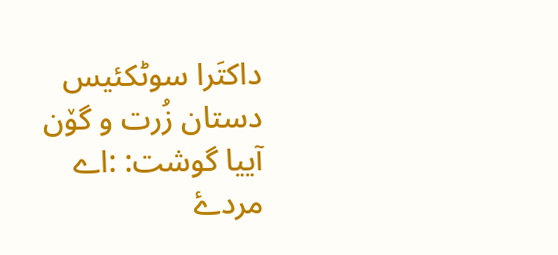داکتَرا سوٹکئیس دستان زُرت و گۆن آییا گوشت: :اے مردۓ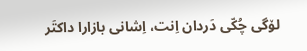لۆگی چُکّی دَردان اِنت، اِشانی بازارا داکتَر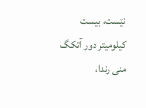نێست، بیست کیلومیتر دور آتکگ منی رندا،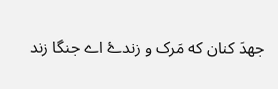جهدَ کنان که مَرک و زندۓ اے جنگا زند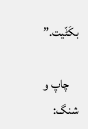بکَٹّیت.”

    چاپ و شنگ: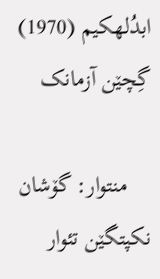ابدُلهکیم (1970) گِچێن آزمانک

    منتوار: گۆشان نکپتگێن تئوار